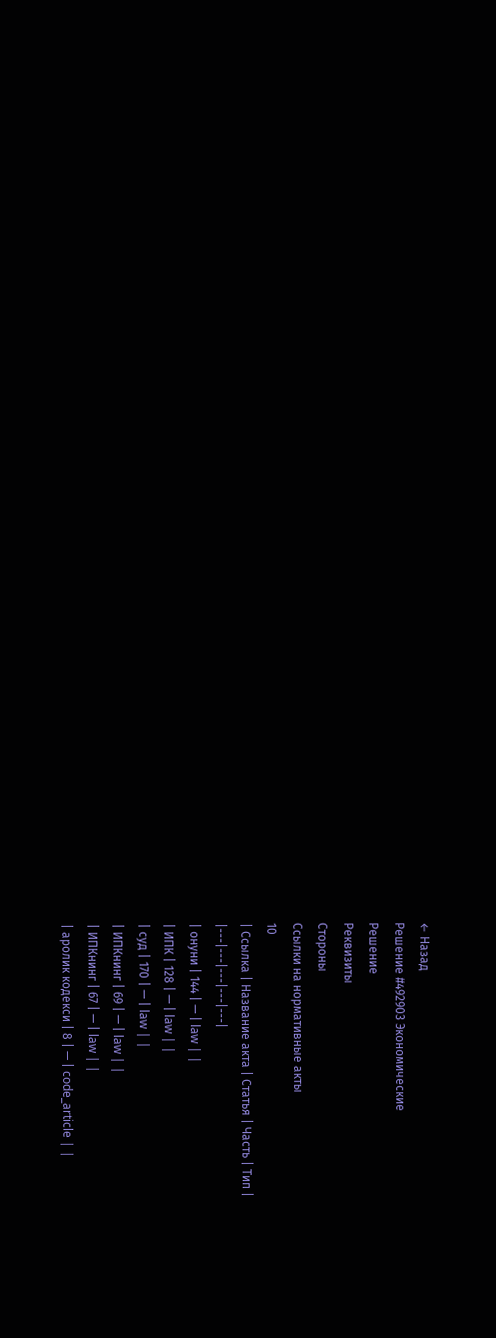← Назад
Решение #492903 Экономические
Решение
Реквизиты
Стороны
Ссылки на нормативные акты
10
| Ссылка | Название акта | Статья | Часть | Тип |
|---|---|---|---|---|
| онуни | 144 | — | law | |
| ИПК | 128 | — | law | |
| суд | 170 | — | law | |
| ИПКнинг | 69 | — | law | |
| ИПКнинг | 67 | — | law | |
| аролик кодекси | 8 | — | code_article | |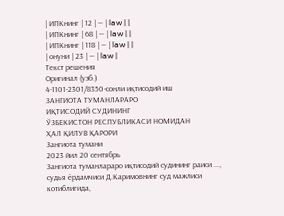| ИПКнинг | 12 | — | law | |
| ИПКнинг | 68 | — | law | |
| ИПКнинг | 118 | — | law | |
| онуни | 23 | — | law |
Текст решения
Оригинал (узб.)
4-1101-2301/8350-сонли иқтисодий иш
ЗАНГИОТА ТУМАНЛАРАРО
ИҚТИСОДИЙ СУДИНИНГ
ЎЗБЕКИСТОН РЕСПУБЛИКАСИ НОМИДАН
ҲАЛ ҚИЛУВ ҚАРОРИ
Зангиота тумани
2023 йил 20 сентябрь
Зангиота туманлараро иқтисодий судининг раиси ...,
судья ёрдамчиси Д.Каримовнинг суд мажлиси котиблигида,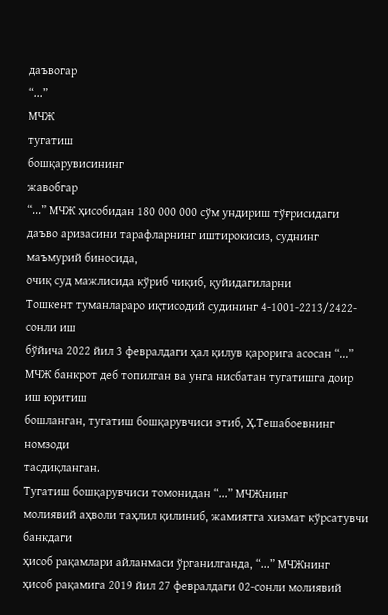даъвогар
“...”
МЧЖ
тугатиш
бошқарувисининг
жавобгар
“...” МЧЖ ҳисобидан 180 000 000 сўм ундириш тўғрисидаги
даъво аризасини тарафларнинг иштирокисиз, суднинг маъмурий биносида,
очиқ суд мажлисида кўриб чиқиб, қуйидагиларни
Тошкент туманлараро иқтисодий судининг 4-1001-2213/2422-сонли иш
бўйича 2022 йил 3 февралдаги ҳал қилув қарорига асосан “...”
МЧЖ банкрот деб топилган ва унга нисбатан тугатишга доир иш юритиш
бошланган, тугатиш бошқарувчиси этиб, Ҳ.Тешабоевнинг номзоди
тасдиқланган.
Тугатиш бошқарувчиси томонидан “...” МЧЖнинг
молиявий аҳволи таҳлил қилиниб, жамиятга хизмат кўрсатувчи банкдаги
ҳисоб рақамлари айланмаси ўрганилганда, “...” МЧЖнинг
ҳисоб рақамига 2019 йил 27 февралдаги 02-сонли молиявий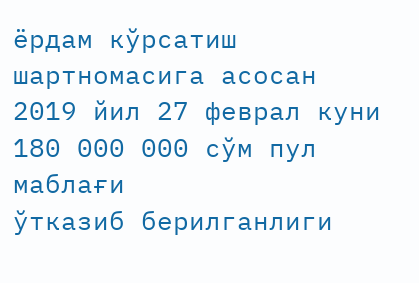ёрдам кўрсатиш
шартномасига асосан 2019 йил 27 феврал куни 180 000 000 сўм пул маблағи
ўтказиб берилганлиги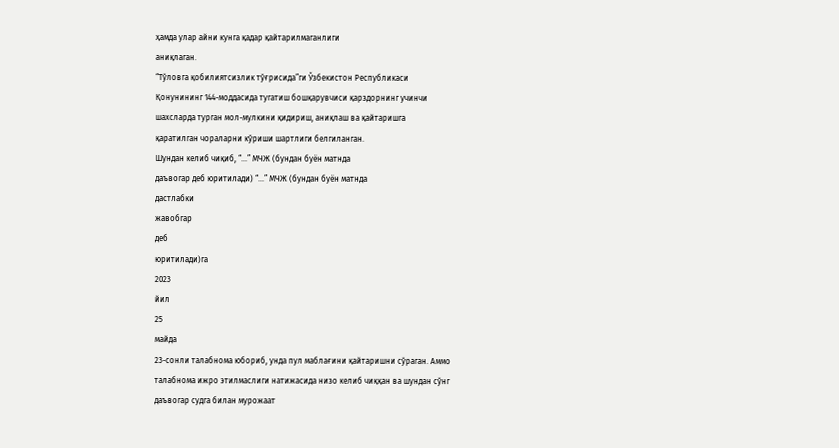ҳамда улар айни кунга қадар қайтарилмаганлиги
аниқлаган.
“Тўловга қобилиятсизлик тўғрисида”ги Ўзбекистон Республикаси
Қонунининг 144-моддасида тугатиш бошқарувчиси қарздорнинг учинчи
шахсларда турган мол-мулкини қидириш, аниқлаш ва қайтаришга
қаратилган чораларни кўриши шартлиги белгиланган.
Шундан келиб чиқиб, “...” МЧЖ (бундан буён матнда
даъвогар деб юритилади) “...” МЧЖ (бундан буён матнда
дастлабки
жавобгар
деб
юритилади)га
2023
йил
25
майда
23-сонли талабнома юбориб, унда пул маблағини қайтаришни сўраган. Аммо
талабнома ижро этилмаслиги натижасида низо келиб чиққан ва шундан сўнг
даъвогар судга билан мурожаат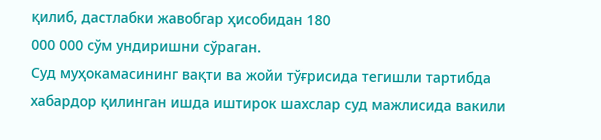қилиб, дастлабки жавобгар ҳисобидан 180
000 000 сўм ундиришни сўраган.
Суд муҳокамасининг вақти ва жойи тўғрисида тегишли тартибда
хабардор қилинган ишда иштирок шахслар суд мажлисида вакили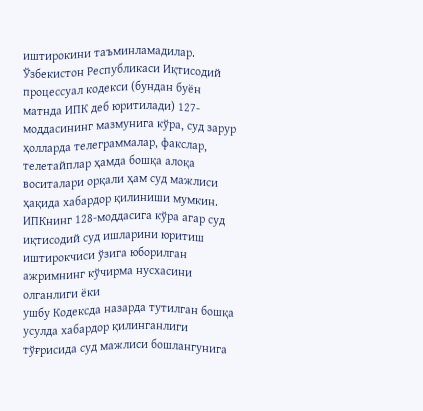иштирокини таъминламадилар.
Ўзбекистон Республикаси Иқтисодий процессуал кодекси (бундан буён
матнда ИПК деб юритилади) 127-моддасининг мазмунига кўра, суд зарур
ҳолларда телеграммалар, факслар, телетайплар ҳамда бошқа алоқа
воситалари орқали ҳам суд мажлиси ҳақида хабардор қилиниши мумкин.
ИПКнинг 128-моддасига кўра агар суд иқтисодий суд ишларини юритиш
иштирокчиси ўзига юборилган ажримнинг кўчирма нусхасини олганлиги ёки
ушбу Кодексда назарда тутилган бошқа усулда хабардор қилинганлиги
тўғрисида суд мажлиси бошлангунига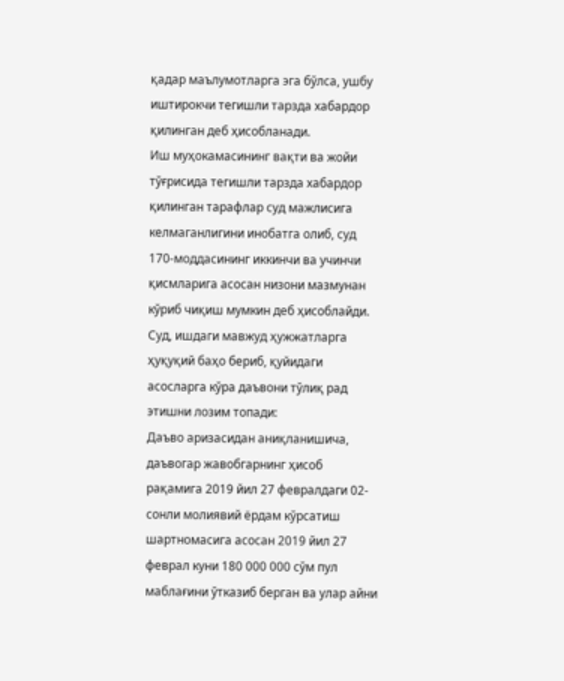қадар маълумотларга эга бўлса, ушбу
иштирокчи тегишли тарзда хабардор қилинган деб ҳисобланади.
Иш муҳокамасининг вақти ва жойи тўғрисида тегишли тарзда хабардор
қилинган тарафлар суд мажлисига келмаганлигини инобатга олиб, суд
170-моддасининг иккинчи ва учинчи қисмларига асосан низони мазмунан
кўриб чиқиш мумкин деб ҳисоблайди.
Суд, ишдаги мавжуд ҳужжатларга ҳуқуқий баҳо бериб, қуйидаги
асосларга кўра даъвони тўлиқ рад этишни лозим топади:
Даъво аризасидан аниқланишича, даъвогар жавобгарнинг ҳисоб
рақамига 2019 йил 27 февралдаги 02-сонли молиявий ёрдам кўрсатиш
шартномасига асосан 2019 йил 27 феврал куни 180 000 000 сўм пул
маблағини ўтказиб берган ва улар айни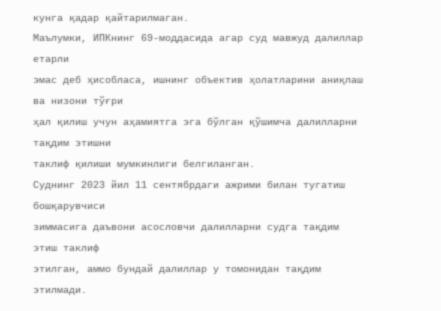кунга қадар қайтарилмаган.
Маълумки, ИПКнинг 69-моддасида агар суд мавжуд далиллар етарли
эмас деб ҳисобласа, ишнинг объектив ҳолатларини аниқлаш ва низони тўғри
ҳал қилиш учун аҳамиятга эга бўлган қўшимча далилларни тақдим этишни
таклиф қилиши мумкинлиги белгиланган.
Суднинг 2023 йил 11 сентябрдаги ажрими билан тугатиш бошқарувчиси
зиммасига даъвони асословчи далилларни судга тақдим этиш таклиф
этилган, аммо бундай далиллар у томонидан тақдим этилмади.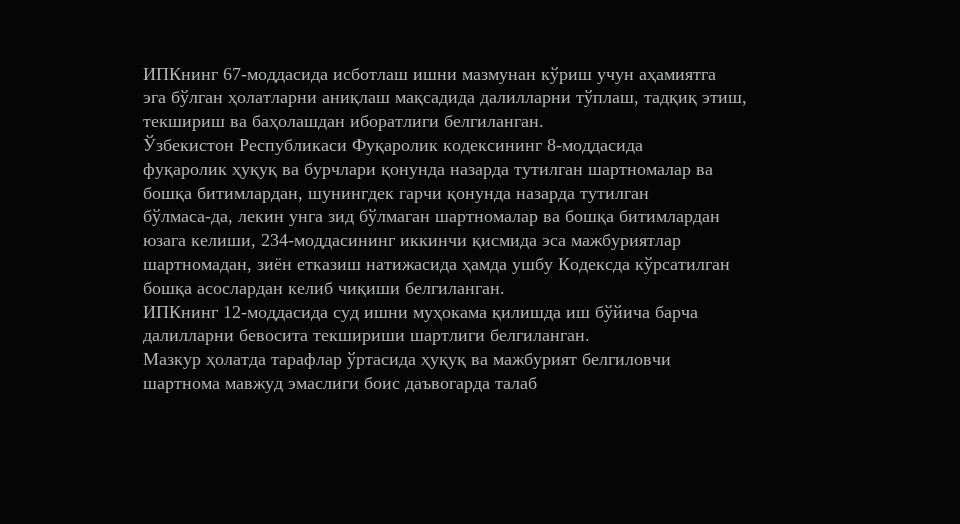ИПКнинг 67-моддасида исботлаш ишни мазмунан кўриш учун аҳамиятга
эга бўлган ҳолатларни аниқлаш мақсадида далилларни тўплаш, тадқиқ этиш,
текшириш ва баҳолашдан иборатлиги белгиланган.
Ўзбекистон Республикаси Фуқаролик кодексининг 8-моддасида
фуқаролик ҳуқуқ ва бурчлари қонунда назарда тутилган шартномалар ва
бошқа битимлардан, шунингдек гарчи қонунда назарда тутилган
бўлмаса-да, лекин унга зид бўлмаган шартномалар ва бошқа битимлардан
юзага келиши, 234-моддасининг иккинчи қисмида эса мажбуриятлар
шартномадан, зиён етказиш натижасида ҳамда ушбу Кодексда кўрсатилган
бошқа асослардан келиб чиқиши белгиланган.
ИПКнинг 12-моддасида суд ишни муҳокама қилишда иш бўйича барча
далилларни бевосита текшириши шартлиги белгиланган.
Мазкур ҳолатда тарафлар ўртасида ҳуқуқ ва мажбурият белгиловчи
шартнома мавжуд эмаслиги боис даъвогарда талаб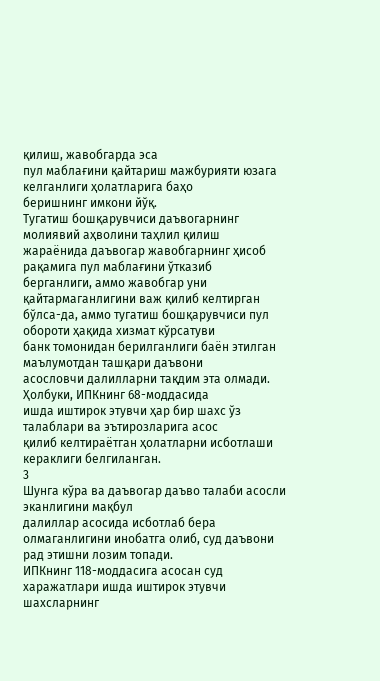қилиш, жавобгарда эса
пул маблағини қайтариш мажбурияти юзага келганлиги ҳолатларига баҳо
беришнинг имкони йўқ.
Тугатиш бошқарувчиси даъвогарнинг молиявий аҳволини таҳлил қилиш
жараёнида даъвогар жавобгарнинг ҳисоб рақамига пул маблағини ўтказиб
берганлиги, аммо жавобгар уни қайтармаганлигини важ қилиб келтирган
бўлса-да, аммо тугатиш бошқарувчиси пул обороти ҳақида хизмат кўрсатуви
банк томонидан берилганлиги баён этилган маълумотдан ташқари даъвони
асословчи далилларни тақдим эта олмади. Ҳолбуки, ИПКнинг 68-моддасида
ишда иштирок этувчи ҳар бир шахс ўз талаблари ва эътирозларига асос
қилиб келтираётган ҳолатларни исботлаши кераклиги белгиланган.
3
Шунга кўра ва даъвогар даъво талаби асосли эканлигини мақбул
далиллар асосида исботлаб бера олмаганлигини инобатга олиб, суд даъвони
рад этишни лозим топади.
ИПКнинг 118-моддасига асосан суд харажатлари ишда иштирок этувчи
шахсларнинг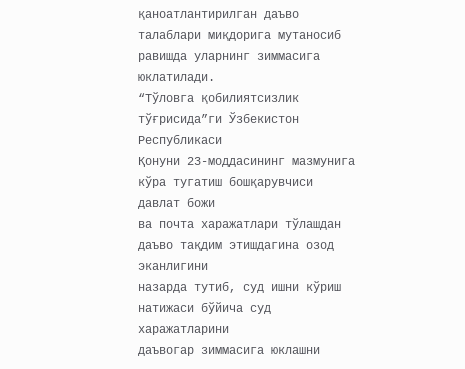қаноатлантирилган даъво талаблари миқдорига мутаносиб
равишда уларнинг зиммасига юклатилади.
“Тўловга қобилиятсизлик тўғрисида”ги Ўзбекистон Республикаси
Қонуни 23-моддасининг мазмунига кўра тугатиш бошқарувчиси давлат божи
ва почта харажатлари тўлашдан даъво тақдим этишдагина озод эканлигини
назарда тутиб, суд ишни кўриш натижаси бўйича суд харажатларини
даъвогар зиммасига юклашни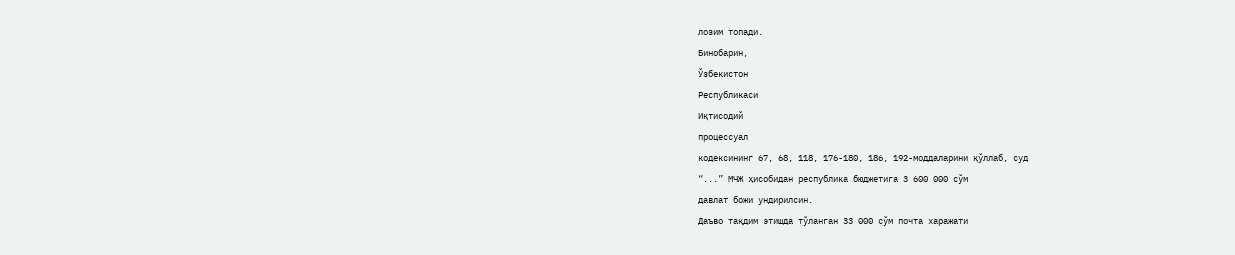лозим топади.
Бинобарин,
Ўзбекистон
Республикаси
Иқтисодий
процессуал
кодексининг 67, 68, 118, 176-180, 186, 192-моддаларини қўллаб, суд
“...” МЧЖ ҳисобидан республика бюджетига 3 600 000 сўм
давлат божи ундирилсин.
Даъво тақдим этишда тўланган 33 000 сўм почта харажати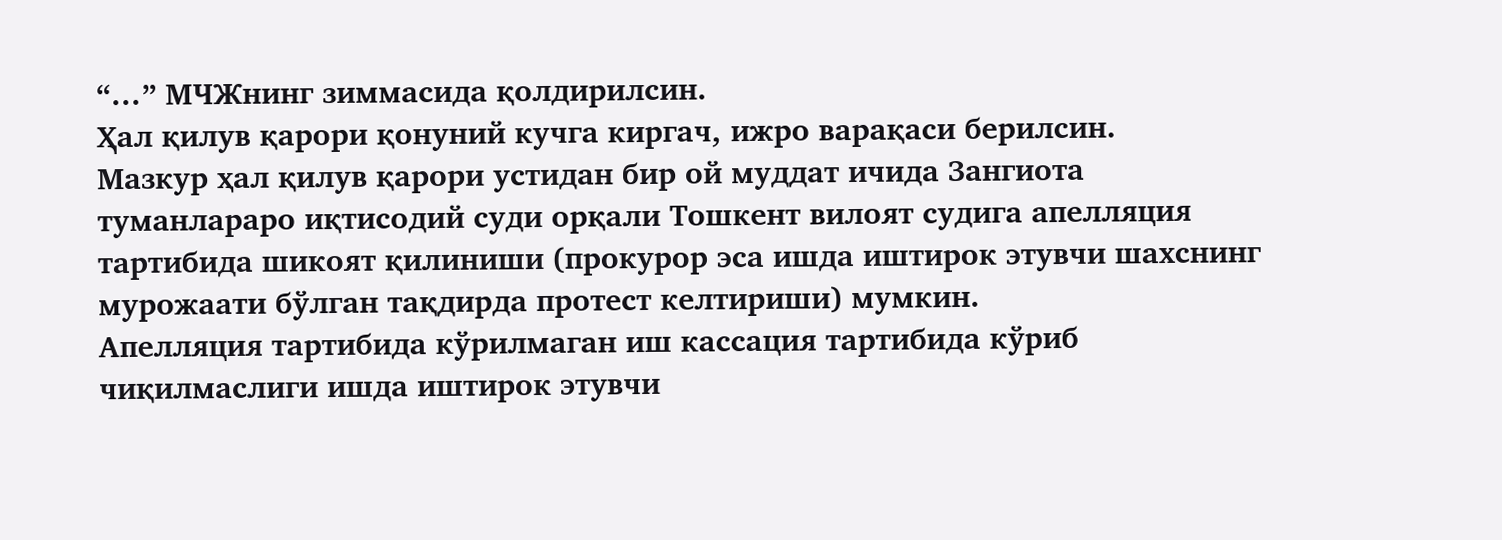“...” МЧЖнинг зиммасида қолдирилсин.
Ҳал қилув қарори қонуний кучга киргач, ижро варақаси берилсин.
Мазкур ҳал қилув қарори устидан бир ой муддат ичида Зангиота
туманлараро иқтисодий суди орқали Тошкент вилоят судига апелляция
тартибида шикоят қилиниши (прокурор эса ишда иштирок этувчи шахснинг
мурожаати бўлган тақдирда протест келтириши) мумкин.
Апелляция тартибида кўрилмаган иш кассация тартибида кўриб
чиқилмаслиги ишда иштирок этувчи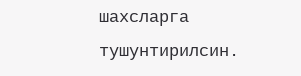шахсларга тушунтирилсин.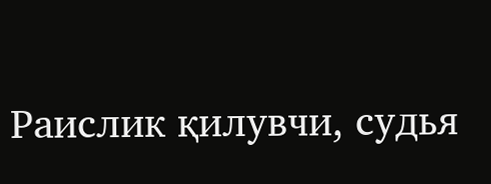Раислик қилувчи, судья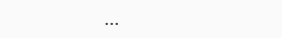...